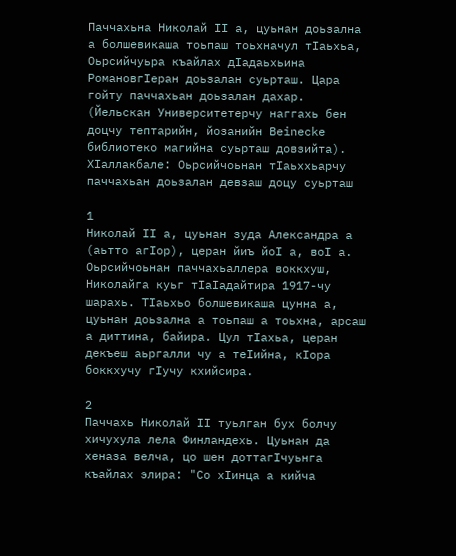Паччахьна Николай II а, цуьнан доьзална а болшевикаша тоьпаш тоьхначул тIаьхьа, Оьрсийчуьра къайлах дIадаьхьина РомановгIеран доьзалан суьрташ. Цара гойту паччахьан доьзалан дахар. (Йельскан Университетерчу наггахь бен доцчу тептарийн, йозанийн Beinecke библиотеко магийна суьрташ довзийта).
ХIаллакбале: Оьрсийчоьнан тIаьххьарчу паччахьан доьзалан девзаш доцу суьрташ

1
Николай II а, цуьнан зуда Александра а (аьтто агIор), церан йиъ йоI а, воI а. Оьрсийчоьнан паччахьаллера воккхуш, Николайга куьг тIаIадайтира 1917-чу шарахь. ТIаьхьо болшевикаша цунна а, цуьнан доьзална а тоьпаш а тоьхна, арсаш а диттина, байира. Цул тIахьа, церан декъеш аьргалли чу а теIийна, кIора боккхучу гIучу кхийсира.

2
Паччахь Николай II туьлган бух болчу хичухула лела Финландехь. Цуьнан да хеназа велча, цо шен доттагIчуьнга къайлах элира: "Со хIинца а кийча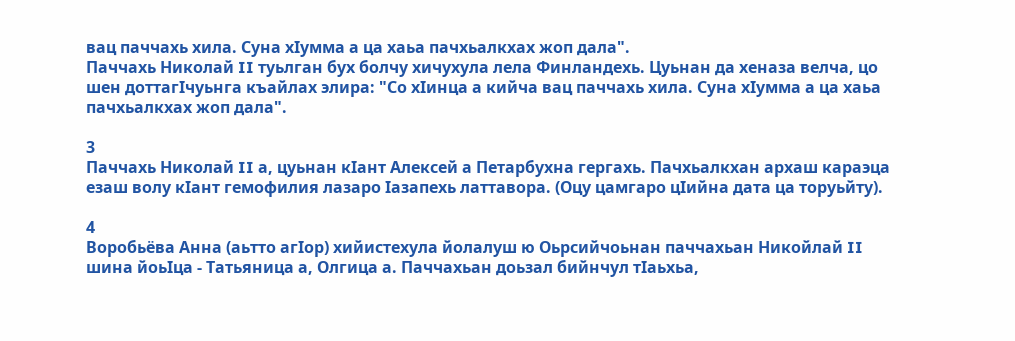вац паччахь хила. Суна хIумма а ца хаьа пачхьалкхах жоп дала".
Паччахь Николай II туьлган бух болчу хичухула лела Финландехь. Цуьнан да хеназа велча, цо шен доттагIчуьнга къайлах элира: "Со хIинца а кийча вац паччахь хила. Суна хIумма а ца хаьа пачхьалкхах жоп дала".

3
Паччахь Николай II а, цуьнан кIант Алексей а Петарбухна гергахь. Пачхьалкхан архаш караэца езаш волу кIант гемофилия лазаро Iазапехь латтавора. (Оцу цамгаро цIийна дата ца торуьйту).

4
Воробьёва Анна (аьтто агIор) хийистехула йолалуш ю Оьрсийчоьнан паччахьан Никойлай II шина йоьIца - Татьяница а, Олгица а. Паччахьан доьзал бийнчул тIаьхьа,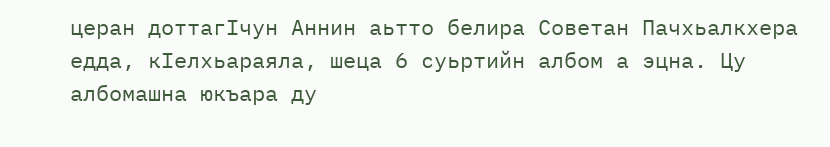церан доттагIчун Аннин аьтто белира Советан Пачхьалкхера едда, кIелхьараяла, шеца 6 суьртийн албом а эцна. Цу албомашна юкъара ду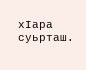хIара суьрташ.